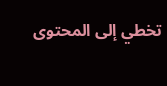تخطي إلى المحتوى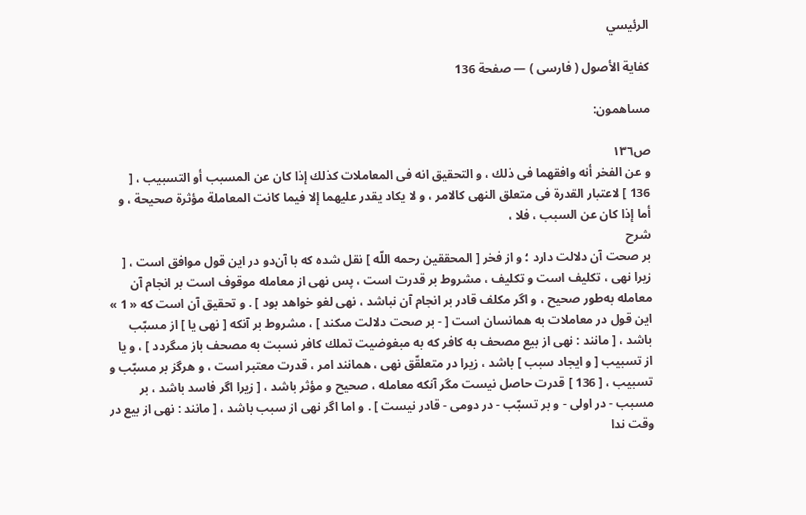الرئيسي

كفاية الأصول ( فارسى ) — صفحة 136

مساهمون:

ص١٣٦
و عن الفخر أنه وافقهما فى ذلك ، و التحقيق انه فى المعاملات كذلك إذا كان عن المسبب أو التسبيب ، [ 136 ] لاعتبار القدرة فى متعلق النهى كالامر ، و لا يكاد يقدر عليهما إلا فيما كانت المعاملة مؤثرة صحيحة ، و أما إذا كان عن السبب ، فلا ،
شرح
بر صحت آن دلالت دارد ؛ و از فخر [ المحققين رحمه اللّه ] نقل شده كه با آن‌دو در اين قول موافق است ، [ زيرا نهى ، تكليف است و تكليف ، مشروط بر قدرت است ، پس نهى از معامله موقوف است بر انجام آن معامله به‌طور صحيح ، و اگر مكلف قادر بر انجام آن نباشد ، نهى لغو خواهد بود ] . و تحقيق آن است كه « 1 » اين قول در معاملات به همانسان است [ - بر صحت دلالت مىكند ] ، مشروط بر آنكه [ نهى يا ] از مسبّب باشد ، [ مانند : نهى از بيع مصحف به كافر كه به مبغوضيت تملك كافر نسبت به مصحف باز مىگردد ] ، و يا از تسبيب [ و ايجاد سبب ] باشد ، زيرا در متعلقّق نهى ، همانند امر ، قدرت معتبر است ، و هرگز بر مسبّب و تسبيب ، [ 136 ] قدرت حاصل نيست مگر آنكه معامله ، صحيح و مؤثر باشد ، [ زيرا اگر فاسد باشد ، بر مسبب - در اولى - و بر تسبّب - در دومى - قادر نيست ] . و اما اگر نهى از سبب باشد ، [ مانند : نهى از بيع در وقت ندا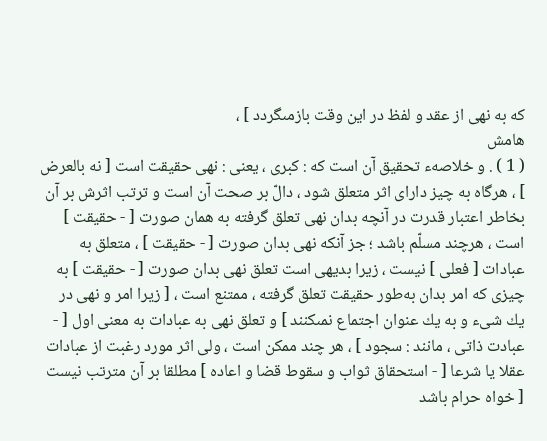كه به نهى از عقد و لفظ در اين وقت بازمىگردد ] ،
هامش
( 1 ) . و خلاصهء تحقيق آن است كه : كبرى ، يعنى : نهى حقيقت است [ نه بالعرض ] ، هرگاه به چيز داراى اثر متعلق شود ، دالّ بر صحت آن است و ترتب اثرش بر آن بخاطر اعتبار قدرت در آنچه بدان نهى تعلق گرفته به همان صورت [ - حقيقت ] است ، هرچند مسلّم باشد ؛ جز آنكه نهى بدان صورت [ - حقيقت ] ، متعلق به عبادات [ فعلى ] نيست ، زيرا بديهى است تعلق نهى بدان صورت [ - حقيقت ] به چيزى كه امر بدان به‌طور حقيقت تعلق گرفته ، ممتنع است ، [ زيرا امر و نهى در يك شىء و به يك عنوان اجتماع نمىكنند ] و تعلق نهى به عبادات به معنى اول [ - عبادت ذاتى ، مانند : سجود ] ، هر چند ممكن است ، ولى اثر مورد رغبت از عبادات عقلا يا شرعا [ - استحقاق ثواب و سقوط قضا و اعاده ] مطلقا بر آن مترتب نيست [ خواه حرام باشد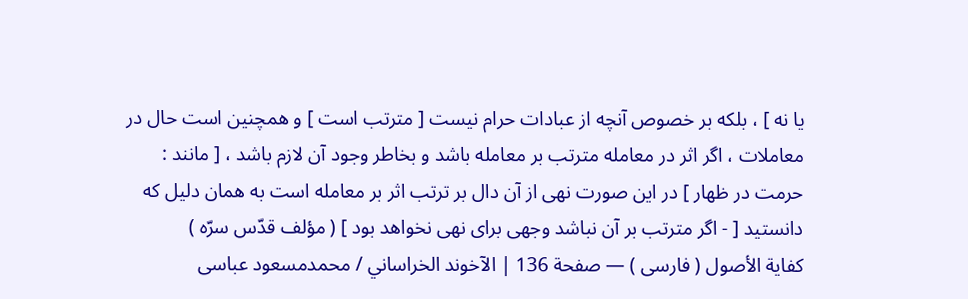يا نه ] ، بلكه بر خصوص آنچه از عبادات حرام نيست [ مترتب است ] و همچنين است حال در معاملات ، اگر اثر در معامله مترتب بر معامله باشد و بخاطر وجود آن لازم باشد ، [ مانند : حرمت در ظهار ] در اين صورت نهى از آن دال بر ترتب اثر بر معامله است به همان دليل كه دانستيد [ - اگر مترتب بر آن نباشد وجهى براى نهى نخواهد بود ] ( مؤلف قدّس سرّه )
كفاية الأصول ( فارسى ) — صفحة 136 | الآخوند الخراساني / محمدمسعود عباسى